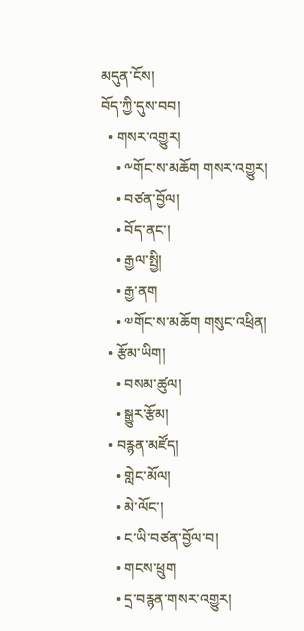མདུན་ངོས།
བོད་ཀྱི་དུས་བབ།
  • གསར་འགྱུར།
    • ༸གོང་ས་མཆོག གསར་འགྱུར།
    • བཙན་བྱོལ།
    • བོད་ནང་།
    • རྒྱལ་སྤྱི།
    • རྒྱ་ནག
    • ༧གོང་ས་མཆོག གསུང་འཕྲིན།
  • རྩོམ་ཡིག།
    • བསམ་ཚུལ།
    • སྒྱུར་རྩོམ།
  • བརྙན་མཛོད།
    • གླེང་མོལ།
    • མེ་ལོང་།
    • ང་ཡི་བཙན་བྱོལ་བ།
    • གངས་ཕྲུག
    • དྲ་བརྙན་གསར་འགྱུར།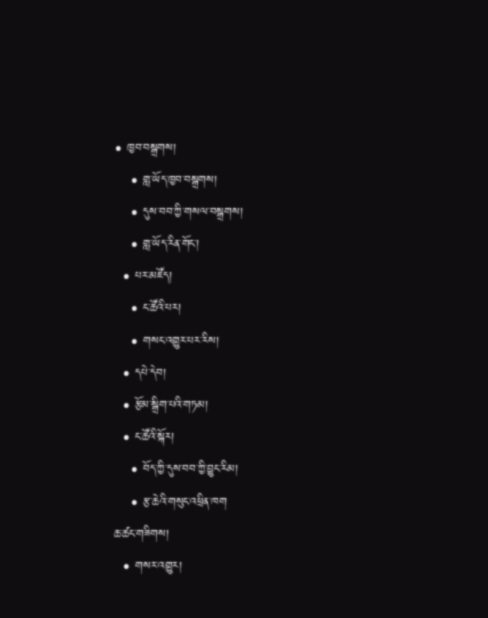• ཁྱབ་བསྒྲགས།
    • གླ་ཡོད་ཁྱབ་བསྒྲགས།
    • དུས་བབ་ཀྱི་གསལ་བསྒྲགས།
    • གླ་ཡོད་རིན་གོང་།
  • པར་མཛོད།
    • ང་ཚོའི་པར།
    • གསང་འགྱུར་པར་རིས།
  • དཔེ་དེབ།
  • རྩོམ་སྒྲིག་པའི་གཏམ།
  • ང་ཚོའི་སྐོར།
    • བོད་ཀྱི་དུས་བབ་ཀྱི་བྱུང་རིམ།
    • རྩ་ཆེའི་གསུང་འཕྲིན་ཁག
ཆ་ཚང་གཟིགས།
  • གསར་འགྱུར།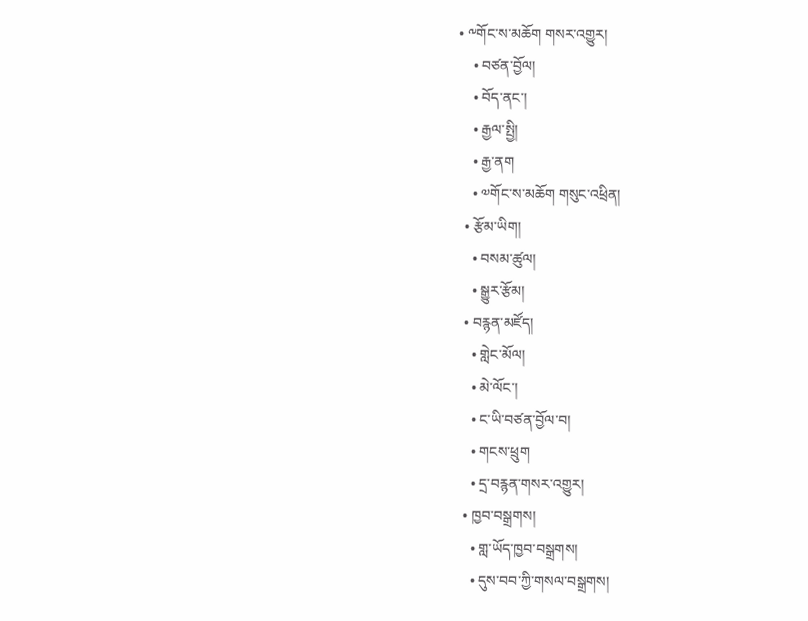• ༸གོང་ས་མཆོག གསར་འགྱུར།
    • བཙན་བྱོལ།
    • བོད་ནང་།
    • རྒྱལ་སྤྱི།
    • རྒྱ་ནག
    • ༧གོང་ས་མཆོག གསུང་འཕྲིན།
  • རྩོམ་ཡིག།
    • བསམ་ཚུལ།
    • སྒྱུར་རྩོམ།
  • བརྙན་མཛོད།
    • གླེང་མོལ།
    • མེ་ལོང་།
    • ང་ཡི་བཙན་བྱོལ་བ།
    • གངས་ཕྲུག
    • དྲ་བརྙན་གསར་འགྱུར།
  • ཁྱབ་བསྒྲགས།
    • གླ་ཡོད་ཁྱབ་བསྒྲགས།
    • དུས་བབ་ཀྱི་གསལ་བསྒྲགས།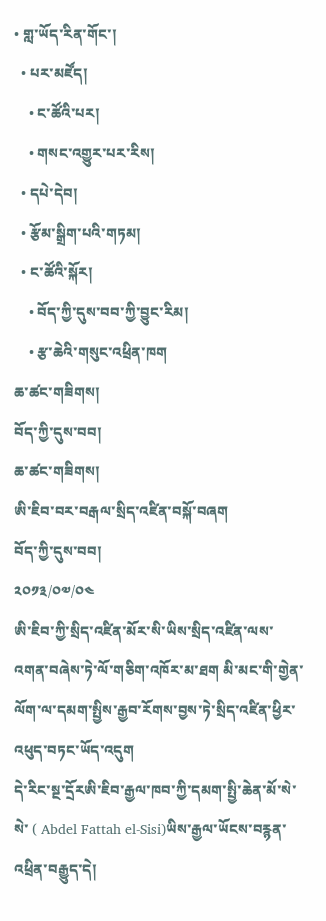• གླ་ཡོད་རིན་གོང་།
  • པར་མཛོད།
    • ང་ཚོའི་པར།
    • གསང་འགྱུར་པར་རིས།
  • དཔེ་དེབ།
  • རྩོམ་སྒྲིག་པའི་གཏམ།
  • ང་ཚོའི་སྐོར།
    • བོད་ཀྱི་དུས་བབ་ཀྱི་བྱུང་རིམ།
    • རྩ་ཆེའི་གསུང་འཕྲིན་ཁག
ཆ་ཚང་གཟིགས།
བོད་ཀྱི་དུས་བབ།
ཆ་ཚང་གཟིགས།
ཨི་ཇིབ་བར་བརྒལ་སྲིད་འཛིན་བསྐོ་བཞག
བོད་ཀྱི་དུས་བབ།
༢༠༡༣/༠༧/༠༤
ཨི་ཇིབ་ཀྱི་སྲིད་འཛིན་མོར་སི་ཡིས་སྲིད་འཛིན་ལས་འགན་བཞེས་ཏེ་ལོ་གཅིག་འཁོར་མ་ཐག མི་མང་གི་གྱེན་ལོག་ལ་དམག་སྤྱིས་རྒྱབ་རོགས་བྱས་ཏེ་སྲིད་འཛིན་ཕྱིར་འཕུད་བཏང་ཡོད་འདུག
དེ་རིང་སྔ་དྲོརཨི་ཇིབ་རྒྱལ་ཁབ་ཀྱི་དམག་སྤྱི་ཆེན་མོ་སེ་སེ་ ( Abdel Fattah el-Sisi)ཡིས་རྒྱལ་ཡོངས་བརྙན་འཕྲིན་བརྒྱུད་དེ།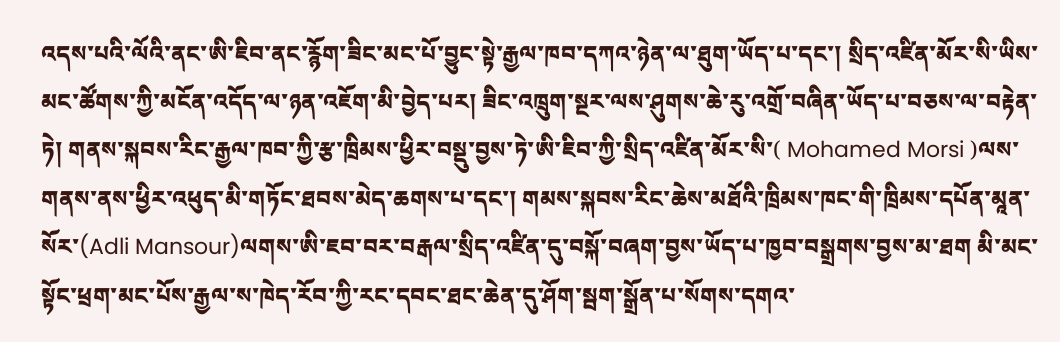འདས་པའི་ལོའི་ནང་ཨི་ཇིབ་ནང་རྙོག་ཟིང་མང་པོ་བྱུང་སྟེ་རྒྱལ་ཁབ་དཀའ་ཉེན་ལ་ཐུག་ཡོད་པ་དང་། སྲིད་འཛིན་མོར་སི་ཡིས་མང་ཚོགས་ཀྱི་མངོན་འདོད་ལ་ཉན་འཇོག་མི་བྱེད་པར། ཟིང་འཁྲུག་སྔར་ལས་ཤུགས་ཆེ་རུ་འགྲོ་བཞིན་ཡོད་པ་བཅས་ལ་བརྟེན་ཏེ། གནས་སྐབས་རིང་རྒྱལ་ཁབ་ཀྱི་རྩ་ཁྲིམས་ཕྱིར་བསྡུ་བྱས་ཏེ་ཨི་ཇིབ་ཀྱི་སྲིད་འཛིན་མོར་སི་( Mohamed Morsi )ལས་གནས་ནས་ཕྱིར་འཕུད་མི་གཏོང་ཐབས་མེད་ཆགས་པ་དང་། གམས་སྐབས་རིང་ཆེས་མཐོའི་ཁྲིམས་ཁང་གི་ཁྲིམས་དཔོན་མཱན་སོར་(Adli Mansour)ལགས་ཨི་ཇབ་བར་བརྒལ་སྲིད་འཛིན་དུ་བསྐོ་བཞག་བྱས་ཡོད་པ་ཁྱབ་བསྒྲགས་བྱས་མ་ཐག མི་མང་སྟོང་ཕྲག་མང་པོས་རྒྱལ་ས་ཁེད་རོབ་ཀྱི་རང་དབང་ཐང་ཆེན་དུ་ཤོག་སྦག་སྒྲོན་པ་སོགས་དགའ་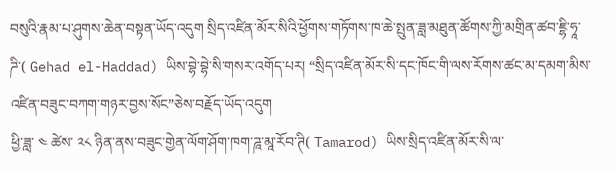བསུའི་རྣམ་པ་ཤུགས་ཆེན་བསྟན་ཡོད་འདུག སྲིད་འཛིན་མོར་སིའི་ཕྱོགས་གཏོགས་ཁ་ཆེ་སྤུན་ཟླ་མཐུན་ཚོགས་ཀྱི་མགྲིན་ཚབ་ཇྷི་ཧཱ་ཌི་( Gehad el-Haddad) ཡིས་བྷེ་བྷེ་སི་གསར་འགོད་པར། “སྲིད་འཛིན་མོར་སི་དང་ཁོང་གི་ལས་རོགས་ཚང་མ་དམག་མིས་འཛིན་བཟུང་བཀག་གཉར་བྱས་སོང”ཅེས་བརྗོད་ཡོད་འདུག
ཕྱི་ཟླ་ ༤ ཚེས་ ༢༨ ཉིན་ནས་བཟུང་གྱེན་ལོག་ཤོག་ཁག་ཌཱ་མཱ་རོབ་ཊི( Tamarod) ཡིས་སྲིད་འཛིན་མོར་སི་ལ་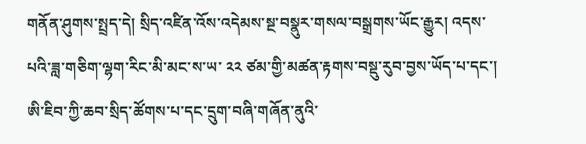གནོན་ཤུགས་སྤྲད་དེ། སྲིད་འཛིན་འོས་འདེམས་སྔ་བསྣུར་གསལ་བསྒྲགས་ཡོང་རྒྱུར། འདས་པའི་ཟླ་གཅིག་ལྷག་རིང་མི་མང་ས་ཡ་ ༢༢ ཙམ་གྱི་མཚན་རྟགས་བསྡུ་རུབ་བྱས་ཡོད་པ་དང་། ཨི་ཇིབ་ཀྱི་ཆབ་སྲིད་ཚོགས་པ་དང་དྲུག་བཞི་གཞོན་ནུའི་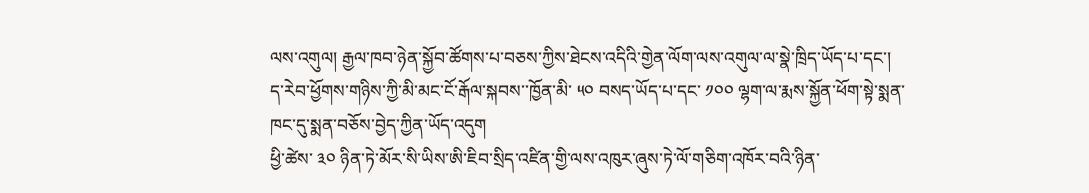ལས་འགུལ། རྒྱལ་ཁབ་ཉེན་སྐྱོབ་ཚོགས་པ་བཅས་ཀྱིས་ཐེངས་འདིའི་གྱེན་ལོག་ལས་འགུལ་ལ་སྣེ་ཁྲིད་ཡོད་པ་དང་། ད་རེབ་ཕྱོགས་གཉིས་ཀྱི་མི་མང་ངོ་རྒོལ་སྐབས་་ཁྱོན་མི་ ༥༠ བསད་ཡོད་པ་དང་ ༡༠༠ ལྷག་ལ་རྨས་སྐྱོན་ཕོག་སྟེ་སྨན་ཁང་དུ་སྨན་བཅོས་བྱེད་ཀྱིན་ཡོད་འདུག
ཕྱི་ཚེས་ ༣༠ ཉིན་ཏེ་མོར་སི་ཡིས་ཨི་ཇིབ་སྲིད་འཛིན་གྱི་ལས་འཁུར་ཞུས་ཏེ་ལོ་གཅིག་འཁོར་བའི་ཉིན་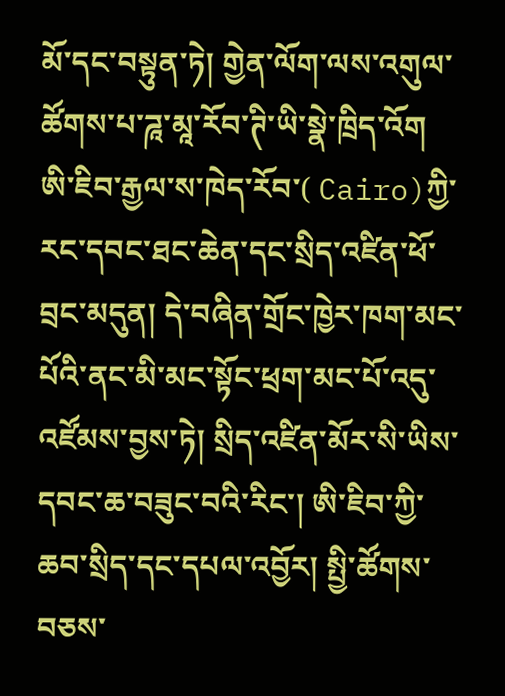མོ་དང་བསྟུན་ཏེ། གྱེན་ལོག་ལས་འགུལ་ཚོགས་པ་ཌཱ་མཱ་རོབ་ཊི་ཡི་སྣེ་ཁྲིད་འོག ཨི་ཇིབ་རྒྱལ་ས་ཁེད་རོབ་( Cairo)ཀྱི་རང་དབང་ཐང་ཆེན་དང་སྲིད་འཛིན་ཕོ་བྲང་མདུན། དེ་བཞིན་གྲོང་ཁྱེར་ཁག་མང་པོའི་ནང་མི་མང་སྟོང་ཕྲག་མང་པོ་འདུ་འཛོམས་བྱས་ཏེ། སྲིད་འཛིན་མོར་སི་ཡིས་དབང་ཆ་བཟུང་བའི་རིང་། ཨི་ཇིབ་ཀྱི་ཆབ་སྲིད་དང་དཔལ་འབྱོར། སྤྱི་ཚོགས་བཅས་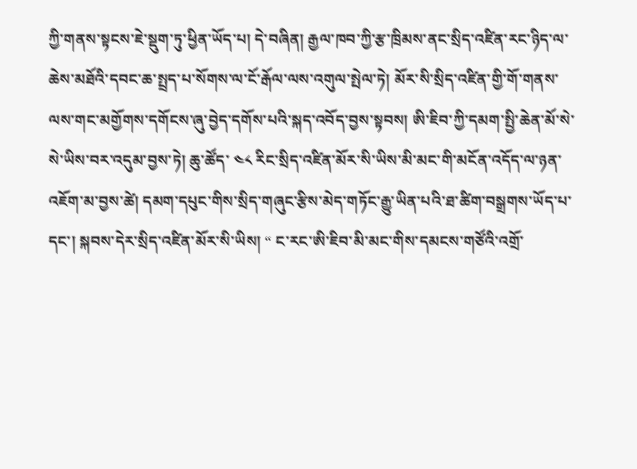ཀྱི་གནས་སྟངས་ཇེ་སྡུག་ཏུ་ཕྱིན་ཡོད་པ། དེ་བཞིན། རྒྱལ་ཁབ་ཀྱི་རྩ་ཁྲིམས་ནང་སྲིད་འཛིན་རང་ཉིད་ལ་ཆེས་མཐོའི་དབང་ཆ་སྤྲད་པ་སོགས་ལ་ངོ་རྒོལ་ལས་འགུལ་སྤེལ་ཏེ། མོར་སི་སྲིད་འཛིན་གྱི་གོ་གནས་ལས་གང་མགྱོགས་དགོངས་ཞུ་བྱེད་དགོས་པའི་སྐད་འབོད་བྱས་སྟབས། ཨི་ཇིབ་ཀྱི་དམག་སྤྱི་ཆེན་མོ་སེ་སེ་ཡིས་བར་འདུམ་བྱས་ཏེ། ཆུ་ཚོད་ ༤༨ རིང་སྲིད་འཛིན་མོར་སི་ཡིས་མི་མང་གི་མངོན་འདོད་ལ་ཉན་འཇོག་མ་བྱས་ཚེ། དམག་དཔུང་གིས་སྲིད་གཞུང་རྩིས་མེད་གཏོང་རྒྱུ་ཡིན་པའི་ཐ་ཚིག་བསྒྲགས་ཡོད་པ་དང་། སྐབས་དེར་སྲིད་འཛིན་མོར་སི་ཡིས། “ ང་རང་ཨི་ཇིབ་མི་མང་གིས་དམངས་གཙོའི་འགྲོ་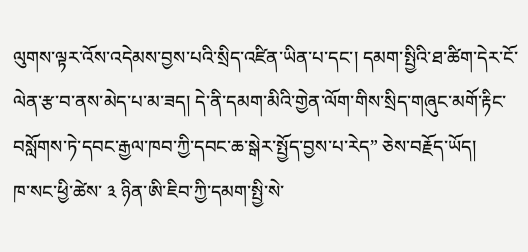ལུགས་ལྟར་འོས་འདེམས་བྱས་པའི་སྲིད་འཛིན་ཡིན་པ་དང་། དམག་སྤྱིའི་ཐ་ཚིག་དེར་ངོ་ལེན་རྩ་བ་ནས་མེད་པ་མ་ཟད། དེ་ནི་དམག་མིའི་གྱེན་ལོག་གིས་སྲིད་གཞུང་མགོ་རྟིང་བསློགས་ཏེ་དབང་རྒྱལ་ཁབ་ཀྱི་དབང་ཆ་སྒེར་སྤྱོད་བྱས་པ་རེད” ཅེས་བརྗོད་ཡོད།
ཁ་སང་ཕྱི་ཚེས་ ༣ ཉིན་ཨི་ཇིབ་ཀྱི་དམག་སྤྱི་སེ་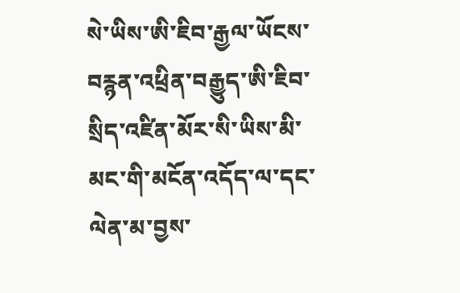སེ་ཡིས་ཨི་ཇིབ་རྒྱལ་ཡོངས་བརྙན་འཕྲིན་བརྒྱུད་ཨི་ཇིབ་སྲིད་འཛིན་མོར་སི་ཡིས་མི་མང་གི་མངོན་འདོད་ལ་དང་ལེན་མ་བྱས་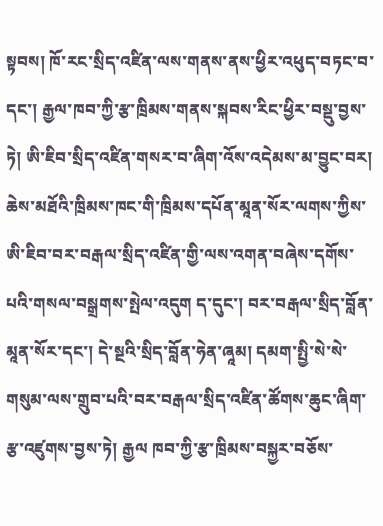སྟབས། ཁོ་རང་སྲིད་འཛིན་ལས་གནས་ནས་ཕྱིར་འཕུད་བཏང་བ་དང་། རྒྱལ་ཁབ་ཀྱི་རྩ་ཁྲིམས་གནས་སྐབས་རིང་ཕྱིར་བསྡུ་བྱས་ཏེ། ཨི་ཇིབ་སྲིད་འཛིན་གསར་བ་ཞིག་འོས་འདེམས་མ་བྱུང་བར། ཆེས་མཐོའི་ཁྲིམས་ཁང་གི་ཁྲིམས་དཔོན་མཱན་སོར་ལགས་ཀྱིས་ཨི་ཇིབ་བར་བརྒལ་སྲིད་འཛིན་གྱི་ལས་འགན་བཞེས་དགོས་པའི་གསལ་བསྒྲགས་སྤེལ་འདུག ད་དུང་། བར་བརྒལ་སྲིད་བློན་མཱན་སོར་དང་། དེ་སྔའི་སྲིད་བློན་ཧེན་ཞཱམ། དམག་སྤྱི་སེ་སེ་གསུམ་ལས་གྲུབ་པའི་བར་བརྒལ་སྲིད་འཛིན་ཚོགས་ཆུང་ཞིག་རྩ་འཛུགས་བྱས་ཏེ། རྒྱལ ཁབ་ཀྱི་རྩ་ཁྲིམས་བསྐྱར་བཅོས་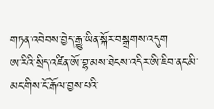གཏན་འབེབས་བྱེད་རྒྱུ་ཡིན་སྐོར་བསྒྲགས་འདུག
ཨ་རིའི་སྲིད་འཛིན་ཨོ་བྷ་མས་ཐེངས་འདིར་ཨི་ཇིབ་ནང་མི་མང་གིས་ངོ་རྒོལ་བྱས་པའི་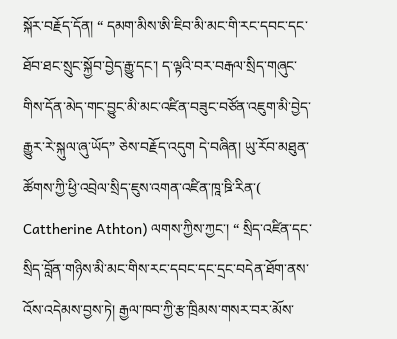སྐོར་བརྗོད་དོན། “ དམག་མིས་ཨི་ཇིབ་མི་མང་གི་རང་དབང་དང་ཐོབ་ཐང་སྲུང་སྐྱོབ་བྱེད་རྒྱུ་དང་། ད་ལྟའི་བར་བརྒལ་སྲིད་གཞུང་གིས་དོན་མེད་གང་བྱུང་མི་མང་འཛིན་བཟུང་བཙོན་འཇུག་མི་བྱེད་རྒྱུར་རེ་སྐུལ་ཞུ་ཡོད” ཅེས་བརྗོད་འདུག དེ་བཞིན། ཡུ་རོབ་མཐུན་ཚོགས་ཀྱི་ཕྱི་འབྲེལ་སྲིད་ཇུས་འགན་འཛིན་ཁཱ་ཋི་རིན་( Cattherine Athton) ལགས་ཀྱིས་ཀྱང་། “ སྲིད་འཛིན་དང་སྲིད་བློན་གཉིས་མི་མང་གིས་རང་དབང་དང་དྲང་བདེན་ཐོག་ནས་འོས་འདེམས་བྱས་ཏེ། རྒྱལ་ཁབ་ཀྱི་རྩ་ཁྲིམས་གསར་བར་མོས་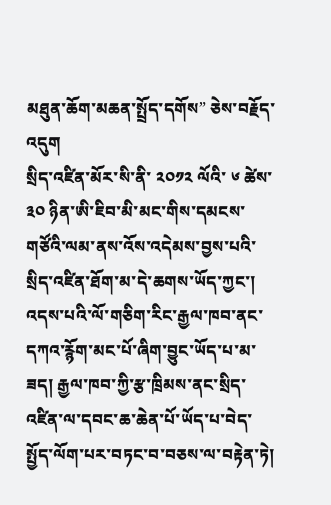མཐུན་ཆོག་མཆན་སྤྲོད་དགོས” ཅེས་བརྗོད་འདུག
སྲིད་འཛིན་མོར་སི་ནི་ ༢༠༡༢ ལོའི་ ༦ ཚེས་ ༣༠ ཉིན་ཨི་ཇིབ་མི་མང་གིས་དམངས་གཙོའི་ལམ་ནས་འོས་འདེམས་བྱས་པའི་སྲིད་འཛིན་ཐོག་མ་དེ་ཆགས་ཡོད་ཀྱང་། འདས་པའི་ལོ་གཅིག་རིང་རྒྱལ་ཁབ་ནང་དཀའ་རྙོག་མང་པོ་ཞིག་བྱུང་ཡོད་པ་མ་ཟད། རྒྱལ་ཁབ་ཀྱི་རྩ་ཁྲིམས་ནང་སྲིད་འཛིན་ལ་དབང་ཆ་ཆེན་པོ་ཡོད་པ་བེད་སྤྱོད་ལོག་པར་བཏང་བ་བཅས་ལ་བརྟེན་ཏེ།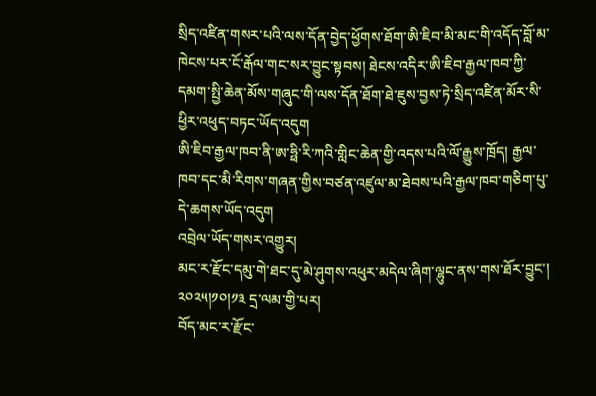སྲིད་འཛིན་གསར་པའི་ལས་དོན་བྱེད་ཕྱོགས་ཐོག་ཨི་ཇིབ་མི་མང་གི་འདོད་བློ་མ་ཁེངས་པར་ངོ་རྒོལ་གང་སར་བྱུང་སྟབས། ཐེངས་འདིར་ཨི་ཇིབ་རྒྱལ་ཁབ་ཀྱི་དམག་སྤྱི་ཆེན་མོས་གཞུང་གི་ལས་དོན་ཐོག་ཐེ་ཇུས་བྱས་ཏེ་སྲིད་འཛིན་མོར་སི་ཕྱིར་འཕུད་བཏང་ཡོད་འདུག
ཨི་ཇིབ་རྒྱལ་ཁབ་ནི་ཨ་ཧྥི་རི་ཀའི་གླིང་ཆེན་གྱི་འདས་པའི་ལོ་རྒྱུས་ཁྲོད། རྒྱལ་ཁབ་དང་མི་རིགས་གཞན་གྱིས་བཙན་འཛུལ་མ་ཐེབས་པའི་རྒྱལ་ཁབ་གཅིག་པུ་དེ་ཆགས་ཡོད་འདུག
འབྲེལ་ཡོད་གསར་འགྱུར།
མང་ར་རྫོང་དམུ་གེ་ཐང་དུ་མེ་ཤུགས་འཕུར་མདེལ་ཞིག་ལྷུང་ནས་གས་ཐོར་བྱུང་། ༢༠༢༥།༡༠།༡༣ དྲ་ལམ་གྱི་པར།
བོད་མང་ར་རྫོང་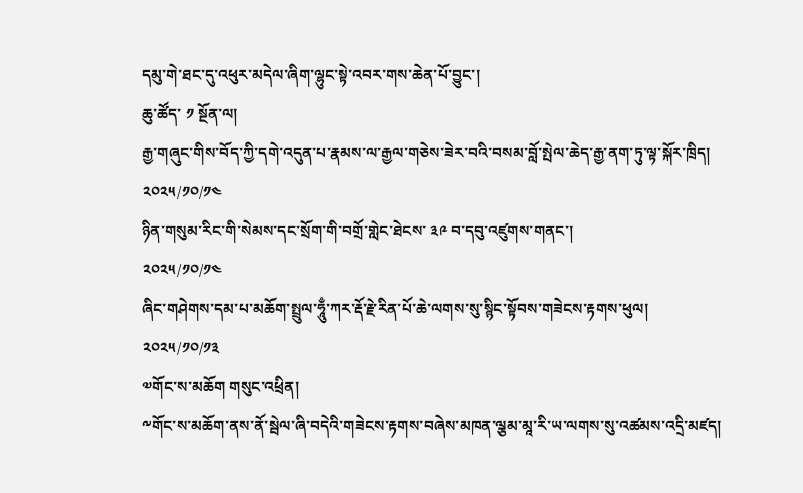དམུ་གེ་ཐང་དུ་འཕུར་མདེལ་ཞིག་ལྷུང་སྟེ་འབར་གས་ཆེན་པོ་བྱུང་།
ཆུ་ཚོད་ ༡ སྔོན་ལ།
རྒྱ་གཞུང་གིས་བོད་ཀྱི་དགེ་འདུན་པ་རྣམས་ལ་རྒྱལ་གཅེས་ཟེར་བའི་བསམ་བློ་སྤེལ་ཆེད་རྒྱ་ནག་ཏུ་ལྟ་སྐོར་ཁྲིད།
༢༠༢༥/༡༠/༡༤
ཉིན་གསུམ་རིང་གི་སེམས་དང་སྲོག་གི་བགྲོ་གླེང་ཐེངས་ ༣༩ བ་དབུ་འཛུགས་གནང་།
༢༠༢༥/༡༠/༡༤
ཞིང་གཤེགས་དམ་པ་མཆོག་སྤྲུལ་ཧཱུྃ་ཀར་རྡོ་རྗེ་རིན་པོ་ཆེ་ལགས་སུ་སྙིང་སྟོབས་གཟེངས་རྟགས་ཕུལ།
༢༠༢༥/༡༠/༡༣
༧གོང་ས་མཆོག གསུང་འཕྲིན།
༸གོང་ས་མཆོག་ནས་ནོ་སྦེལ་ཞི་བདེའི་གཟེངས་རྟགས་བཞེས་མཁན་ལྕམ་མཱ་རི་ཡ་ལགས་སུ་འཚམས་འདྲི་མཛད།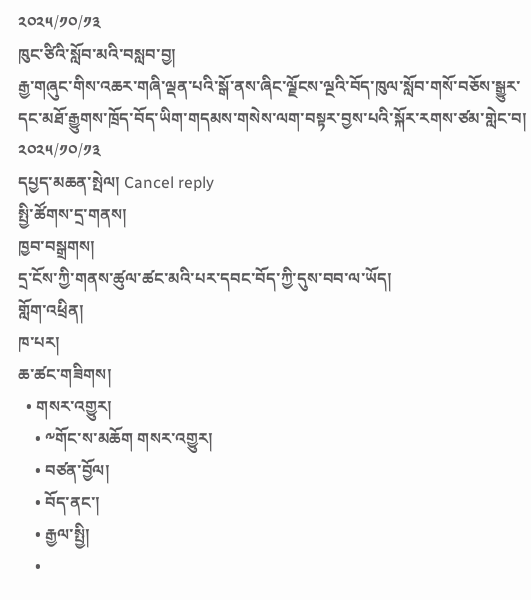༢༠༢༥/༡༠/༡༣
ཁུང་ཙིའི་སློབ་མའི་བསླབ་བྱ།
རྒྱ་གཞུང་གིས་འཆར་གཞི་ལྡན་པའི་སྒོ་ནས་ཞིང་ལྗོངས་ལྔའི་བོད་ཁུལ་སློབ་གསོ་བཅོས་སྒྱུར་དང་མཐོ་རྒྱུགས་ཁྲོད་བོད་ཡིག་གདམས་གསེས་ལག་བསྟར་བྱས་པའི་སྐོར་རགས་ཙམ་གླེང་བ།
༢༠༢༥/༡༠/༡༣
དཔྱད་མཆན་སྤེལ། Cancel reply
སྤྱི་ཚོགས་དྲ་གནས།
ཁྱབ་བསྒྲགས།
དྲ་ངོས་ཀྱི་གནས་ཚུལ་ཚང་མའི་པར་དབང་བོད་ཀྱི་དུས་བབ་ལ་ཡོད།
གློག་འཕྲིན།
ཁ་པར།
ཆ་ཚང་གཟིགས།
  • གསར་འགྱུར།
    • ༸གོང་ས་མཆོག གསར་འགྱུར།
    • བཙན་བྱོལ།
    • བོད་ནང་།
    • རྒྱལ་སྤྱི།
    •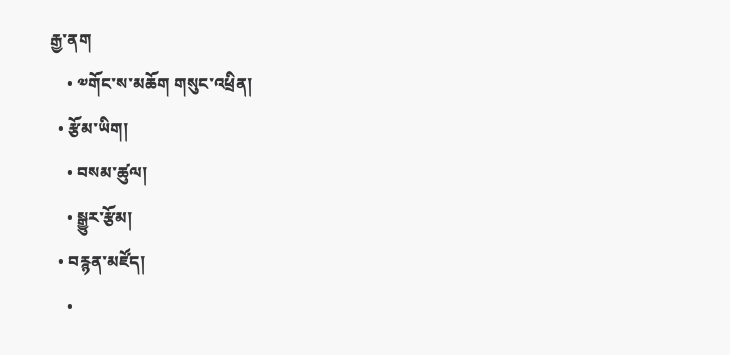རྒྱ་ནག
    • ༧གོང་ས་མཆོག གསུང་འཕྲིན།
  • རྩོམ་ཡིག།
    • བསམ་ཚུལ།
    • སྒྱུར་རྩོམ།
  • བརྙན་མཛོད།
    •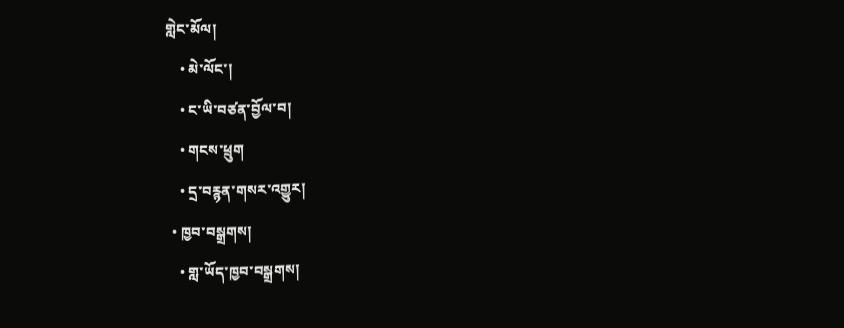གླེང་མོལ།
    • མེ་ལོང་།
    • ང་ཡི་བཙན་བྱོལ་བ།
    • གངས་ཕྲུག
    • དྲ་བརྙན་གསར་འགྱུར།
  • ཁྱབ་བསྒྲགས།
    • གླ་ཡོད་ཁྱབ་བསྒྲགས།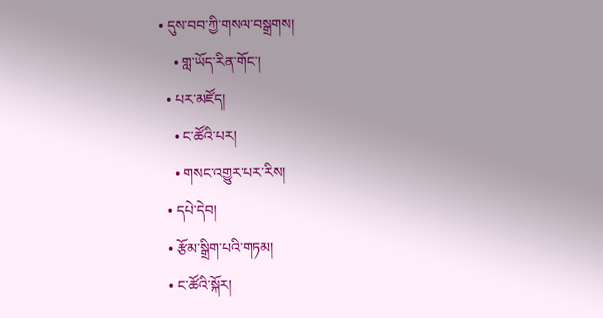• དུས་བབ་ཀྱི་གསལ་བསྒྲགས།
    • གླ་ཡོད་རིན་གོང་།
  • པར་མཛོད།
    • ང་ཚོའི་པར།
    • གསང་འགྱུར་པར་རིས།
  • དཔེ་དེབ།
  • རྩོམ་སྒྲིག་པའི་གཏམ།
  • ང་ཚོའི་སྐོར།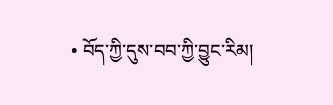• བོད་ཀྱི་དུས་བབ་ཀྱི་བྱུང་རིམ།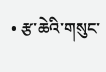• རྩ་ཆེའི་གསུང་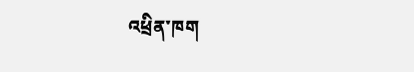འཕྲིན་ཁག